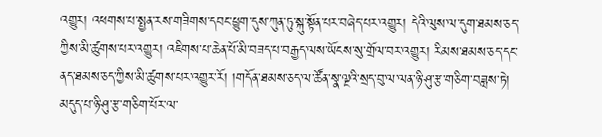འགྱུར། འཕགས་པ་སྤྱན་རས་གཟིགས་དབང་ཕྱུག་དུས་ཀུན་ཏུ་སྐུ་སྟོན་པར་བཞེད་པར་འགྱུར། དེའི་ལུས་ལ་དུག་ཐམས་ཅད་ཀྱིས་མི་ཚུགས་པར་འགྱུར། འཇིགས་པ་ཆེན་པོ་མི་བཟད་པ་བརྒྱད་ལས་ཡོངས་སུ་གྲོལ་བར་འགྱུར། རིམས་ཐམས་ཅད་དང་ནད་ཐམས་ཅད་ཀྱིས་མི་ཚུགས་པར་འགྱུར་རོ། །གདོན་ཐམས་ཅད་ལ་ཚོན་སྣ་ལྔའི་སྲད་བུ་ལ་ལན་ཉི་ཤུ་རྩ་གཅིག་བཟླས་ཏེ། མདུད་པ་ཉི་ཤུ་རྩ་གཅིག་པོར་ལ་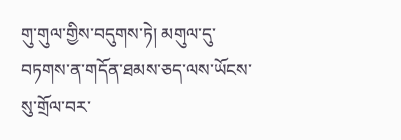གུ་གུལ་གྱིས་བདུགས་ཏེ། མགུལ་དུ་བཏགས་ན་གདོན་ཐམས་ཅད་ལས་ཡོངས་སུ་གྲོལ་བར་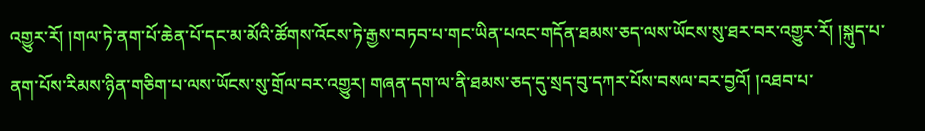འགྱུར་རོ། །གལ་ཏེ་ནག་པོ་ཆེན་པོ་དང་མ་མོའི་ཚོགས་འོངས་ཏེ་རྒྱས་བཏབ་པ་གང་ཡིན་པའང་གདོན་ཐམས་ཅད་ལས་ཡོངས་སུ་ཐར་བར་འགྱུར་རོ། །སྐུད་པ་ནག་པོས་རིམས་ཉིན་གཅིག་པ་ལས་ཡོངས་སུ་གྲོལ་བར་འགྱུར། གཞན་དག་ལ་ནི་ཐམས་ཅད་དུ་སྲད་བུ་དཀར་པོས་བསལ་བར་བྱའོ། །འཐབ་པ་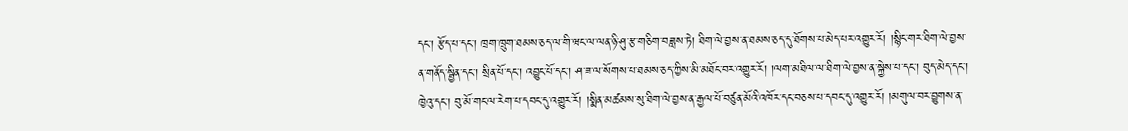དང་། རྩོད་པ་དང་། ཁྲག་ཁྲུག་ཐམས་ཅད་ལ་གི་ཝང་ལ་ལན་ཉི་ཤུ་རྩ་གཅིག་བཟླས་ཏེ། ཐིག་ལེ་བྱས་ན་ཐམས་ཅད་དུ་ཐོགས་པ་མེད་པར་འགྱུར་རོ། །སྙིང་གར་ཐིག་ལེ་བྱས་ན་གནོད་སྦྱིན་དང་། སྲིན་པོ་དང་། འབྱུང་པོ་དང་། ཤ་ཟ་ལ་སོགས་པ་ཐམས་ཅད་ཀྱིས་མི་མཐོང་བར་འགྱུར་རོ། །ལག་མཐིལ་ལ་ཐིག་ལེ་བྱས་ན་སྐྱེས་པ་དང་། བུད་མེད་དང་། ཁྱེའུ་དང་། བུ་མོ་གང་ལ་རེག་པ་དབང་དུ་འགྱུར་རོ། །སྨིན་མཚམས་སུ་ཐིག་ལེ་བྱས་ན་རྒྱལ་པོ་བཙུན་མོའི་འཁོར་དང་བཅས་པ་དབང་དུ་འགྱུར་རོ། །མགུལ་བར་བྱུགས་ན་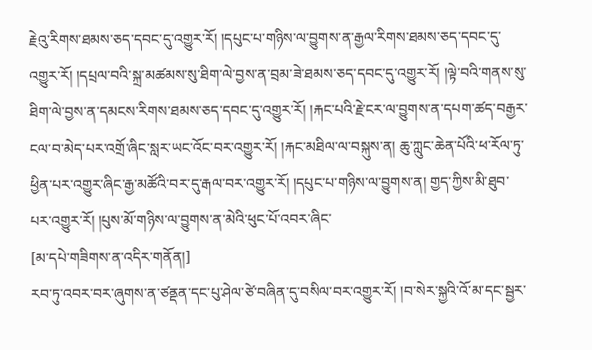རྗེའུ་རིགས་ཐམས་ཅད་དབང་དུ་འགྱུར་རོ། །དཔུང་པ་གཉིས་ལ་བྱུགས་ན་རྒྱལ་རིགས་ཐམས་ཅད་དབང་དུ་འགྱུར་རོ། །དཔྲལ་བའི་སྐྲ་མཚམས་སུ་ཐིག་ལེ་བྱས་ན་བྲམ་ཟེ་ཐམས་ཅད་དབང་དུ་འགྱུར་རོ། །ལྟེ་བའི་གནས་སུ་ཐིག་ལེ་བྱས་ན་དམངས་རིགས་ཐམས་ཅད་དབང་དུ་འགྱུར་རོ། །རྐང་པའི་རྗེ་ངར་ལ་བྱུགས་ན་དཔག་ཚད་བརྒྱར་ངལ་བ་མེད་པར་འགྲོ་ཞིང་སླར་ཡང་འོང་བར་འགྱུར་རོ། །རྐང་མཐིལ་ལ་བསྐུས་ན། ཆུ་ཀླུང་ཆེན་པོའི་ཕ་རོལ་ཏུ་ཕྱིན་པར་འགྱུར་ཞིང་རྒྱ་མཚོའི་བར་དུ་རྒལ་བར་འགྱུར་རོ། །དཔུང་པ་གཉིས་ལ་བྱུགས་ན། གྱད་ཀྱིས་མི་ཐུབ་པར་འགྱུར་རོ། །པུས་མོ་གཉིས་ལ་བྱུགས་ན་མེའི་ཕུང་པོ་འབར་ཞིང་
[མ་དཔེ་གཟིགས་ན་འདིར་གནོན།]
རབ་ཏུ་འབར་བར་ཞུགས་ན་ཙནྡན་དང་པུ་ཤེལ་ཙེ་བཞིན་དུ་བསིལ་བར་འགྱུར་རོ། །བ་སེར་སྐྱའི་འོ་མ་དང་སྦྱར་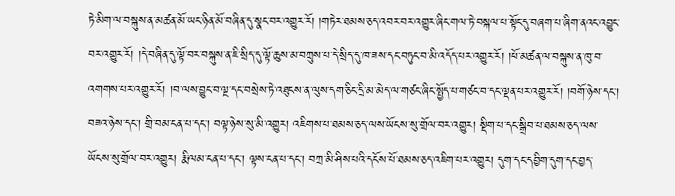ཏེ་མིག་ལ་བསྐུས་ན་མཚན་མོ་ཡང་ཉིན་མོ་བཞིན་དུ་སྣང་བར་འགྱུར་རོ། །གཏེར་ཐམས་ཅད་འབར་བར་འགྱུར་ཞིང་གལ་ཏེ་བསྐལ་པ་སྟོང་དུ་བཞག་པ་ཞིག་ནའང་འབྱུང་བར་འགྱུར་རོ། །དེ་བཞིན་དུ་ལྟོ་བར་བསྐུས་ན་ཇི་སྲིད་དུ་ལྟོ་ཆུས་མ་བཀྲུས་པ་དེ་སྲིད་དུ་ཁ་ཟས་དང་བཏུང་བ་མི་འདོད་པར་འགྱུར་རོ། །ཕོ་མཚན་ལ་བསྐུས་ན་ཁུ་བ་འགགས་པར་འགྱུར་རོ། །བ་ལས་བྱུང་བ་ལྔ་དང་བསྲེས་ཏེ་འཐུངས་ན་ལུས་དག་ཅིང་དྲི་མ་མེད་ལ་གཙང་ཞིང་སྤྱོད་པ་གཙང་བ་དང་ལྡན་པར་འགྱུར་རོ། །བགོ་ཉེས་དང་། བཟའ་ཉེས་དང་། གྲི་བམ་ངན་པ་དང་། བལྟ་ཉེས་སུ་མི་འགྱུར། འཇིགས་པ་ཐམས་ཅད་ལས་ཡོངས་སུ་གྲོལ་བར་འགྱུར། སྡིག་པ་དང་སྒྲིབ་པ་ཐམས་ཅད་ལས་ཡོངས་སུ་གྲོལ་བར་འགྱུར། རྨི་ལམ་ངན་པ་དང་། ལྟས་ངན་པ་དང་། བཀྲ་མི་ཤིས་པའི་དངོས་པོ་ཐམས་ཅད་འཇིག་པར་འགྱུར། དུག་དང་དབྱིག་དུག་དང་བྱད་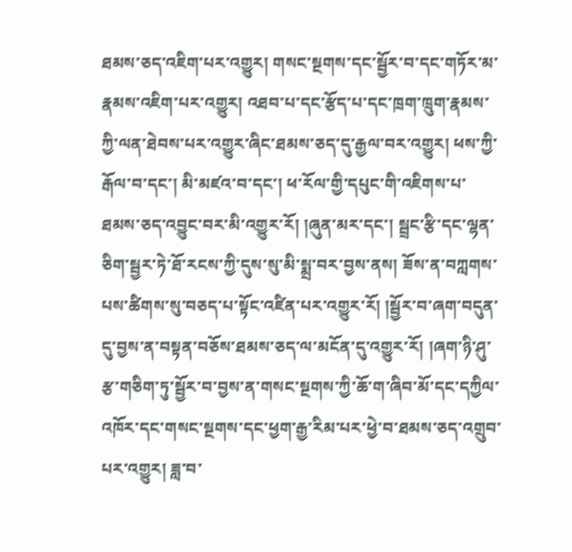ཐམས་ཅད་འཇིག་པར་འགྱུར། གསང་སྔགས་དང་སྦྱོར་བ་དང་གཏོར་མ་རྣམས་འཇིག་པར་འགྱུར། འཐབ་པ་དང་རྩོད་པ་དང་ཁྲག་ཁྲུག་རྣམས་ཀྱི་ལན་ཐེབས་པར་འགྱུར་ཞིང་ཐམས་ཅད་དུ་རྒྱལ་བར་འགྱུར། ཕས་ཀྱི་རྒོལ་བ་དང་། མི་མཛའ་བ་དང་། ཕ་རོལ་གྱི་དཔུང་གི་འཇིགས་པ་ཐམས་ཅད་འབྱུང་བར་མི་འགྱུར་རོ། །ཞུན་མར་དང་། སྦྲང་རྩི་དང་ལྷན་ཅིག་སྦྱར་ཏེ་ཐོ་རངས་ཀྱི་དུས་སུ་མི་སྨྲ་བར་བྱས་ནས། ཟོས་ན་བཀླགས་པས་ཚིགས་སུ་བཅད་པ་སྟོང་འཛིན་པར་འགྱུར་རོ། །སྦྱོར་བ་ཞག་བདུན་དུ་བྱས་ན་བསྟན་བཅོས་ཐམས་ཅད་ལ་མངོན་དུ་འགྱུར་རོ། །ཞག་ཉི་ཤུ་རྩ་གཅིག་ཏུ་སྦྱོར་བ་བྱས་ན་གསང་སྔགས་ཀྱི་ཆོ་ག་ཞིབ་མོ་དང་དཀྱིལ་འཁོར་དང་གསང་སྔགས་དང་ཕྱག་རྒྱ་རིམ་པར་ཕྱེ་བ་ཐམས་ཅད་འགྲུབ་པར་འགྱུར། ཟླ་བ་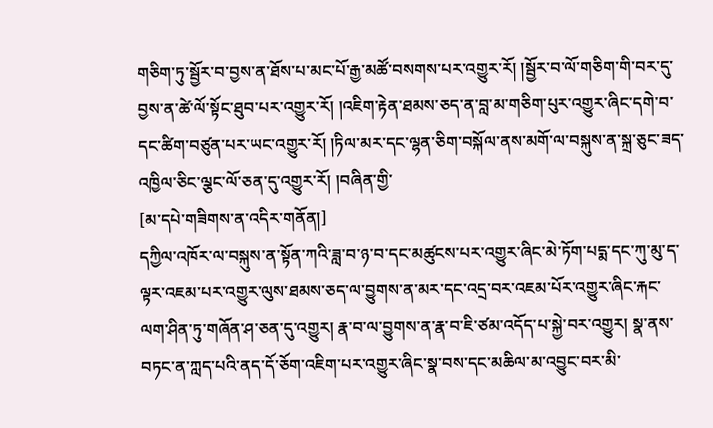གཅིག་ཏུ་སྦྱོར་བ་བྱས་ན་ཐོས་པ་མང་པོ་རྒྱ་མཚོ་བསགས་པར་འགྱུར་རོ། །སྦྱོར་བ་ལོ་གཅིག་གི་བར་དུ་བྱས་ན་ཚེ་ལོ་སྟོང་ཐུབ་པར་འགྱུར་རོ། །འཇིག་རྟེན་ཐམས་ཅད་ན་བླ་མ་གཅིག་པུར་འགྱུར་ཞིང་དགེ་བ་དང་ཚིག་བཙུན་པར་ཡང་འགྱུར་རོ། །ཏིལ་མར་དང་ལྷན་ཅིག་བསྐོལ་ནས་མགོ་ལ་བསྐུས་ན་སྐྲ་ཅུང་ཟད་འཁྱིལ་ཅིང་ལྕང་ལོ་ཅན་དུ་འགྱུར་རོ། །བཞིན་གྱི་
[མ་དཔེ་གཟིགས་ན་འདིར་གནོན།]
དཀྱིལ་འཁོར་ལ་བསྐུས་ན་སྟོན་ཀའི་ཟླ་བ་ཉ་བ་དང་མཚུངས་པར་འགྱུར་ཞིང་མེ་ཏོག་པདྨ་དང་ཀུ་མུ་ད་ལྟར་འཇམ་པར་འགྱུར་ལུས་ཐམས་ཅད་ལ་བྱུགས་ན་མར་དང་འདྲ་བར་འཇམ་པོར་འགྱུར་ཞིང་རྐང་ལག་ཤིན་ཏུ་གཞོན་ཤ་ཅན་དུ་འགྱུར། རྣ་བ་ལ་བྱུགས་ན་རྣ་བ་ཇི་ཙམ་འདོད་པ་སྐྱེ་བར་འགྱུར། སྣ་ནས་བཏང་ན་ཀླད་པའི་ནད་དོ་ཅོག་འཇིག་པར་འགྱུར་ཞིང་སྣ་བས་དང་མཆིལ་མ་འབྱུང་བར་མི་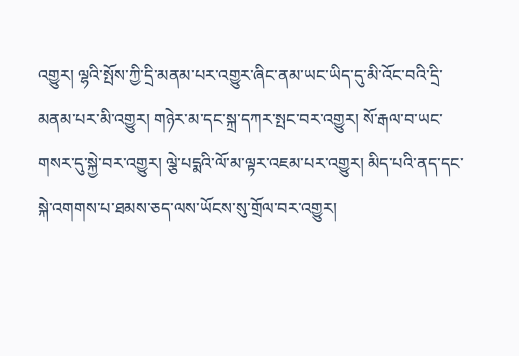འགྱུར། ལྷའི་སྤོས་ཀྱི་དྲི་མནམ་པར་འགྱུར་ཞིང་ནམ་ཡང་ཡིད་དུ་མི་འོང་བའི་དྲི་མནམ་པར་མི་འགྱུར། གཉེར་མ་དང་སྐྲ་དཀར་སྤང་བར་འགྱུར། སོ་རྒལ་བ་ཡང་གསར་དུ་སྐྱེ་བར་འགྱུར། ལྕེ་པདྨའི་ལོ་མ་ལྟར་འཇམ་པར་འགྱུར། མིད་པའི་ནད་དང་སྐེ་འགགས་པ་ཐམས་ཅད་ལས་ཡོངས་སུ་གྲོལ་བར་འགྱུར།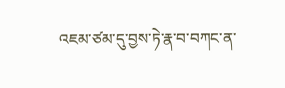འཇམ་ཙམ་དུ་བྱས་ཏེ་རྣ་བ་བཀང་ན་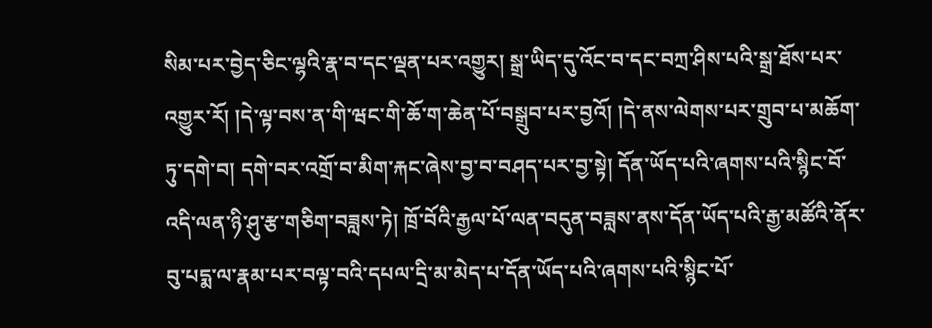སིམ་པར་བྱེད་ཅིང་ལྷའི་རྣ་བ་དང་ལྡན་པར་འགྱུར། སྒྲ་ཡིད་དུ་འོང་བ་དང་བཀྲ་ཤིས་པའི་སྒྲ་ཐོས་པར་འགྱུར་རོ། །དེ་ལྟ་བས་ན་གི་ཝང་གི་ཆོ་ག་ཆེན་པོ་བསྒྲུབ་པར་བྱའོ། །དེ་ནས་ལེགས་པར་གྲུབ་པ་མཆོག་ཏུ་དགེ་བ། དགེ་བར་འགྲོ་བ་མིག་རྐང་ཞེས་བྱ་བ་བཤད་པར་བྱ་སྟེ། དོན་ཡོད་པའི་ཞགས་པའི་སྙིང་བོ་འདི་ལན་ཉི་ཤུ་རྩ་གཅིག་བཟླས་ཏེ། ཁྲོ་བོའི་རྒྱལ་པོ་ལན་བདུན་བཟླས་ནས་དོན་ཡོད་པའི་རྒྱ་མཚོའི་ནོར་བུ་པདྨ་ལ་རྣམ་པར་བལྟ་བའི་དཔལ་དྲི་མ་མེད་པ་དོན་ཡོད་པའི་ཞགས་པའི་སྙིང་པོ་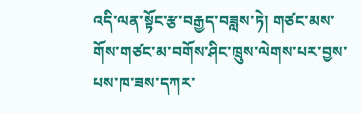འདི་ལན་སྟོང་རྩ་བརྒྱད་བཟླས་ཏེ། གཙང་མས་གོས་གཙང་མ་བགོས་ཤིང་ཁྲུས་ལེགས་པར་བྱས་པས་ཁ་ཟས་དཀར་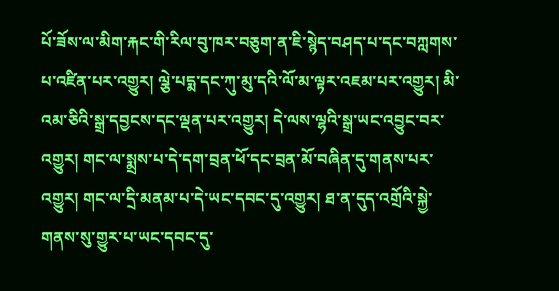པོ་ཟོས་ལ་མིག་རྐང་གི་རིལ་བུ་ཁར་བཅུག་ན་ཇི་སྙེད་བཤད་པ་དང་བཀླགས་པ་འཛིན་པར་འགྱུར། ལྕེ་པདྨ་དང་ཀུ་མུ་དའི་ལོ་མ་ལྟར་འཇམ་པར་འགྱུར། མི་འམ་ཅིའི་སྒྲ་དབྱངས་དང་ལྡན་པར་འགྱུར། དེ་ལས་ལྷའི་སྒྲ་ཡང་འབྱུང་བར་འགྱུར། གང་ལ་སྨྲས་པ་དེ་དག་བྲན་ཕོ་དང་བྲན་མོ་བཞིན་དུ་གནས་པར་འགྱུར། གང་ལ་དྲི་མནམ་པ་དེ་ཡང་དབང་དུ་འགྱུར། ཐ་ན་དུད་འགྲོའི་སྐྱེ་གནས་སུ་གྱུར་པ་ཡང་དབང་དུ་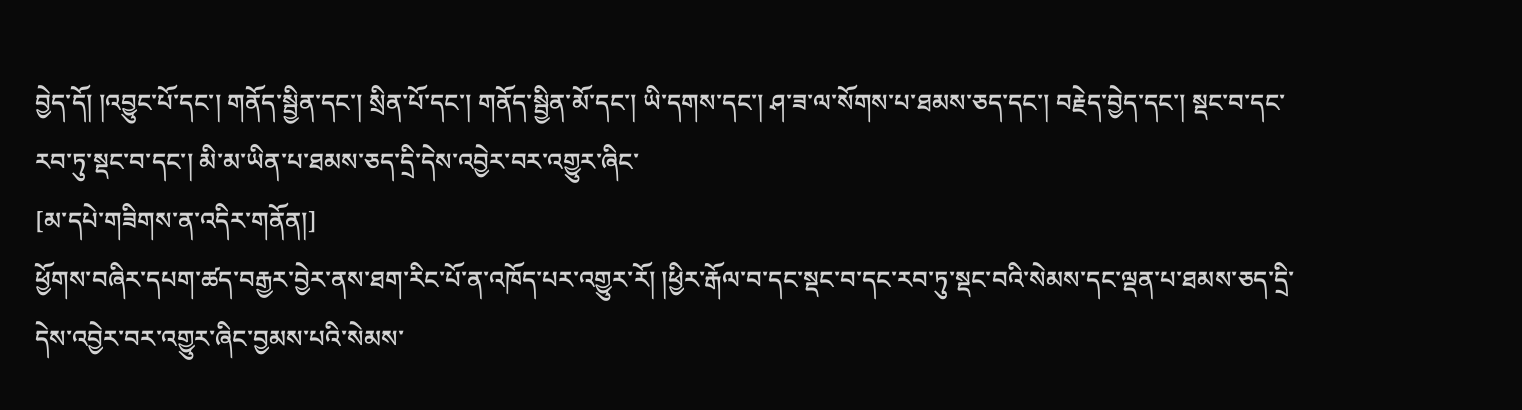བྱེད་དོ། །འབྱུང་པོ་དང་། གནོད་སྦྱིན་དང་། སྲིན་པོ་དང་། གནོད་སྦྱིན་མོ་དང་། ཡི་དགས་དང་། ཤ་ཟ་ལ་སོགས་པ་ཐམས་ཅད་དང་། བརྗེད་བྱེད་དང་། སྡང་བ་དང་རབ་ཏུ་སྡང་བ་དང་། མི་མ་ཡིན་པ་ཐམས་ཅད་དྲི་དེས་འབྱེར་བར་འགྱུར་ཞིང་
[མ་དཔེ་གཟིགས་ན་འདིར་གནོན།]
ཕྱོགས་བཞིར་དཔག་ཚད་བརྒྱར་བྱེར་ནས་ཐག་རིང་པོ་ན་འཁོད་པར་འགྱུར་རོ། །ཕྱིར་རྒོལ་བ་དང་སྡང་བ་དང་རབ་ཏུ་སྡང་བའི་སེམས་དང་ལྡན་པ་ཐམས་ཅད་དྲི་དེས་འབྱེར་བར་འགྱུར་ཞིང་བྱམས་པའི་སེམས་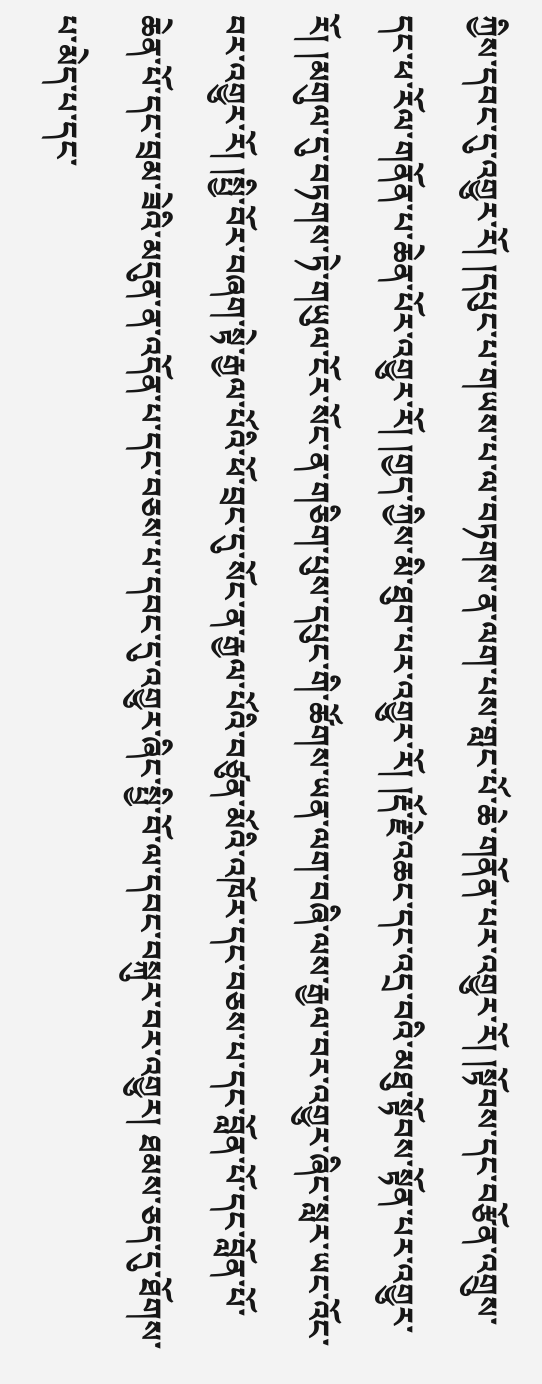ཀྱིས་དབང་དུ་འགྱུར་རོ། །དཔུང་པ་གཡས་པ་ལ་བཏགས་ན་ལག་པས་གླང་པོ་ཆེ་གནོན་པར་འགྱུར་རོ། །སྟོབས་དང་བརྩོན་འགྲུས་དང་ཕ་རོལ་གནོན་པ་ཆེན་པོར་འགྱུར་རོ། །གྱད་ཀྱིས་མི་ཐུབ་པར་འགྱུར་རོ། །རྡོ་རྗེ་འཆང་དང་འདྲ་བའི་མཐུ་སྟོབས་སྟོན་པར་འགྱུར་རོ། །མགུལ་དུ་བཏགས་ཏེ་གཡུལ་ངོར་སོང་ན་གཅིག་པུས་དཔུང་གི་ཚོགས་ཡན་ལག་བཞི་ལས་རྒྱལ་བར་འགྱུར་ཞིང་སླར་ཡང་འོང་བར་འགྱུར་རོ། །སྤྱི་བོར་བཞག་སྟེ་རྒྱལ་པོའི་ཕོ་བྲང་དུ་སོང་ན་རྒྱལ་པོའི་བཙུན་མོའི་འཁོར་དང་བཅས་པ་དང་བློན་པོ་དང་བློན་པོ་ཆེན་པོ་དང་བྲམ་ཟེའི་མདུན་ན་འདོན་པ་དང་བཅས་པ་དབང་དུ་འགྱུར་ཞིང་སྤྱི་བོ་ལ་དབང་བསྐུར་བར་འགྱུར། ཐམས་ཅད་དུ་ཐོགས་པ་མེད་པ་དང་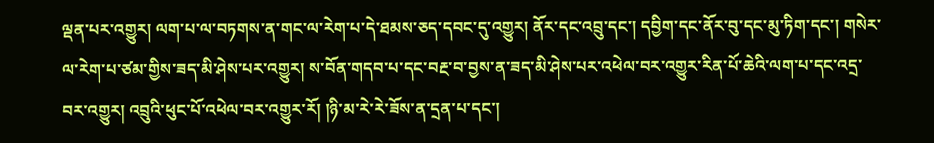ལྡན་པར་འགྱུར། ལག་པ་ལ་བཏགས་ན་གང་ལ་རེག་པ་དེ་ཐམས་ཅད་དབང་དུ་འགྱུར། ནོར་དང་འབྲུ་དང་། དབྱིག་དང་ནོར་བུ་དང་མུ་ཏིག་དང་། གསེར་ལ་རེག་པ་ཙམ་གྱིས་ཟད་མི་ཤེས་པར་འགྱུར། ས་བོན་གདབ་པ་དང་བརྔ་བ་བྱས་ན་ཟད་མི་ཤེས་པར་འཕེལ་བར་འགྱུར་རིན་པོ་ཆེའི་ལག་པ་དང་འདྲ་བར་འགྱུར། འབྲུའི་ཕུང་པོ་འཕེལ་བར་འགྱུར་རོ། །ཉི་མ་རེ་རེ་ཟོས་ན་དྲན་པ་དང་།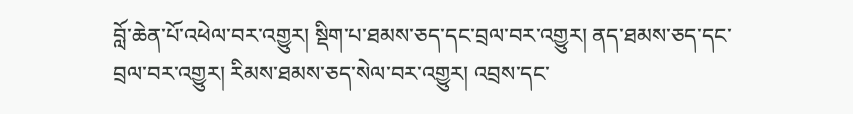བློ་ཆེན་པོ་འཕེལ་བར་འགྱུར། སྡིག་པ་ཐམས་ཅད་དང་བྲལ་བར་འགྱུར། ནད་ཐམས་ཅད་དང་བྲལ་བར་འགྱུར། རིམས་ཐམས་ཅད་སེལ་བར་འགྱུར། འབྲས་དང་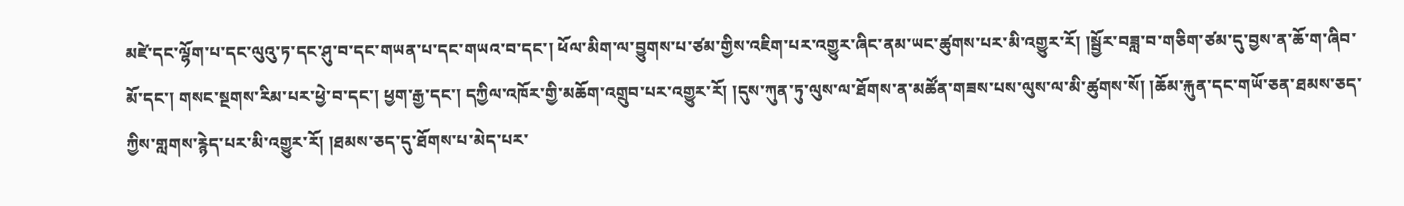མཛེ་དང་ལྷོག་པ་དང་ལུའུ་ཏ་དང་ཤུ་བ་དང་གཡན་པ་དང་གཡའ་བ་དང་། ཕོལ་མིག་ལ་བྱུགས་པ་ཙམ་གྱིས་འཇིག་པར་འགྱུར་ཞིང་ནམ་ཡང་ཚུགས་པར་མི་འགྱུར་རོ། །སྦྱོར་བཟླ་བ་གཅིག་ཙམ་དུ་བྱས་ན་ཆོ་ག་ཞིབ་མོ་དང་། གསང་སྔགས་རིམ་པར་ཕྱེ་བ་དང་། ཕྱག་རྒྱ་དང་། དཀྱིལ་འཁོར་གྱི་མཆོག་འགྲུབ་པར་འགྱུར་རོ། །དུས་ཀུན་ཏུ་ལུས་ལ་ཐོགས་ན་མཚོན་གཟས་པས་ལུས་ལ་མི་ཚུགས་སོ། །ཆོམ་རྐུན་དང་གཡོ་ཅན་ཐམས་ཅད་ཀྱིས་གླགས་རྙེད་པར་མི་འགྱུར་རོ། །ཐམས་ཅད་དུ་ཐོགས་པ་མེད་པར་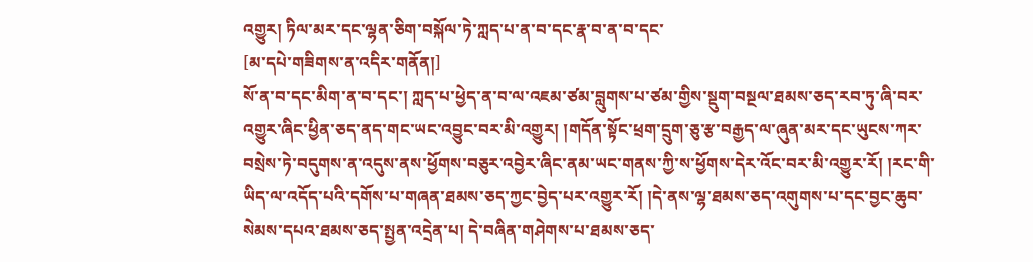འགྱུར། ཏིལ་མར་དང་ལྷན་ཅིག་བསྐོལ་ཏེ་ཀླད་པ་ན་བ་དང་རྣ་བ་ན་བ་དང་
[མ་དཔེ་གཟིགས་ན་འདིར་གནོན།]
སོ་ན་བ་དང་མིག་ན་བ་དང་། ཀླད་པ་ཕྱེད་ན་བ་ལ་འཇམ་ཙམ་བླུགས་པ་ཙམ་གྱིས་སྡུག་བསྔལ་ཐམས་ཅད་རབ་ཏུ་ཞི་བར་འགྱུར་ཞིང་ཕྱིན་ཅད་ནད་གང་ཡང་འབྱུང་བར་མི་འགྱུར། །གདོན་སྟོང་ཕྲག་དྲུག་ཅུ་རྩ་བརྒྱད་ལ་ཞུན་མར་དང་ཡུངས་ཀར་བསྲེས་ཏེ་བདུགས་ན་འདུས་ནས་ཕྱོགས་བཅུར་འབྱེར་ཞིང་ནམ་ཡང་གནས་ཀྱི་ས་ཕྱོགས་དེར་འོང་བར་མི་འགྱུར་རོ། །རང་གི་ཡིད་ལ་འདོད་པའི་དགོས་པ་གཞན་ཐམས་ཅད་ཀྱང་བྱེད་པར་འགྱུར་རོ། །དེ་ནས་ལྷ་ཐམས་ཅད་འགུགས་པ་དང་བྱང་ཆུབ་སེམས་དཔའ་ཐམས་ཅད་སྤྱན་འདྲེན་པ། དེ་བཞིན་གཤེགས་པ་ཐམས་ཅད་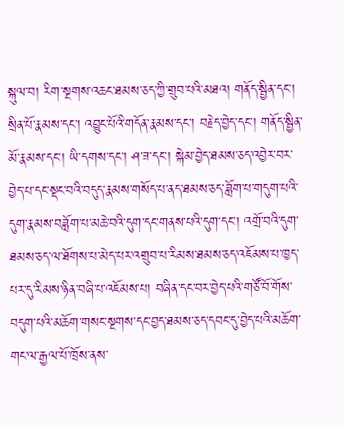སྐུལ་བ། རིག་སྔགས་འཆང་ཐམས་ཅད་ཀྱི་གྲུབ་པའི་མཐའ། གནོད་སྦྱིན་དང་། སྲིན་པོ་རྣམས་དང་། འབྱུང་པོའི་གདོན་རྣམས་དང་། བརྗེད་བྱེད་དང་། གནོད་སྦྱིན་མོ་རྣམས་དང་། ཡི་དགས་དང་། ཤ་ཟ་དང་། སྐེམ་བྱེད་ཐམས་ཅད་འབྱེར་བར་བྱེད་པ་དང་སྡང་བའི་བདུད་རྣམས་གསོད་པ་ནད་ཐམས་ཅད་ཟློག་པ་གདུག་པའི་དུག་རྣམས་བཟློག་པ་མཆེ་བའི་དུག་དང་གནས་པའི་དུག་དང་། འགྲོ་བའི་དུག་ཐམས་ཅད་ལ་ཐོགས་པ་མེད་པར་འགྲུབ་པ་རིམས་ཐམས་ཅད་འཇོམས་པ་ཁྱད་པར་དུ་རིམས་ཉིན་བཞི་པ་འཇོམས་པ། བཞིན་དང་བར་བྱེད་པའི་གཙོ་བོ་གོས་བདུག་པའི་མཆོག་གསང་སྔགས་དང་བྱད་ཐམས་ཅད་དབང་དུ་བྱེད་པའི་མཆོག་གང་ལ་རྒྱལ་པོ་ཁྲོས་ནས་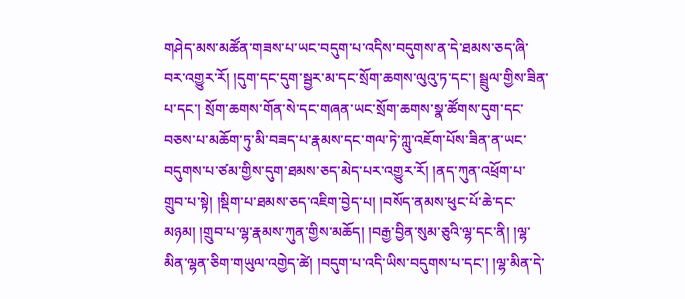གཤེད་མས་མཚོན་གཟས་པ་ཡང་བདུག་པ་འདིས་བདུགས་ན་དེ་ཐམས་ཅད་ཞི་བར་འགྱུར་རོ། །དུག་དང་དུག་སྦྱར་མ་དང་སྲོག་ཆགས་ལུའུ་ཏ་དང་། སྦྲུལ་གྱིས་ཟིན་པ་དང་། སྲོག་ཆགས་གོན་སེ་དང་གཞན་ཡང་སྲོག་ཆགས་སྣ་ཚོགས་དུག་དང་བཅས་པ་མཆོག་ཏུ་མི་བཟད་པ་རྣམས་དང་གལ་ཏེ་ཀླུ་འཇོག་པོས་ཟིན་ན་ཡང་བདུགས་པ་ཙམ་གྱིས་དུག་ཐམས་ཅད་མེད་པར་འགྱུར་རོ། །ནད་ཀུན་འཕྲོག་པ་གྲུབ་པ་སྟེ། །སྡིག་པ་ཐམས་ཅད་འཇིག་བྱེད་པ། །བསོད་ནམས་ཕུང་པོ་ཆེ་དང་མཉམ། །གྲུབ་པ་ལྷ་རྣམས་ཀུན་གྱིས་མཆོད། །བརྒྱ་བྱིན་སུམ་ཅུའི་ལྷ་དང་ནི། །ལྷ་མིན་ལྷན་ཅིག་གཡུལ་འགྱེད་ཚེ། །བདུག་པ་འདི་ཡིས་བདུགས་པ་དང་། །ལྷ་མིན་དེ་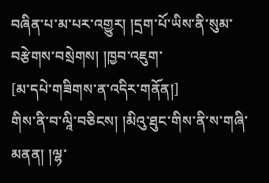བཞིན་པ་མ་པར་འགྱུར། །དྲག་པོ་ཡིས་ནི་སུམ་བརྩེགས་བསྲེགས། །ཁྱབ་འཇུག་
[མ་དཔེ་གཟིགས་ན་འདིར་གནོན།]
གིས་ནི་བ་ལཱི་བཅིངས། །མིའུ་ཐུང་གིས་ནི་ས་གཞི་མནན། །ལྷ་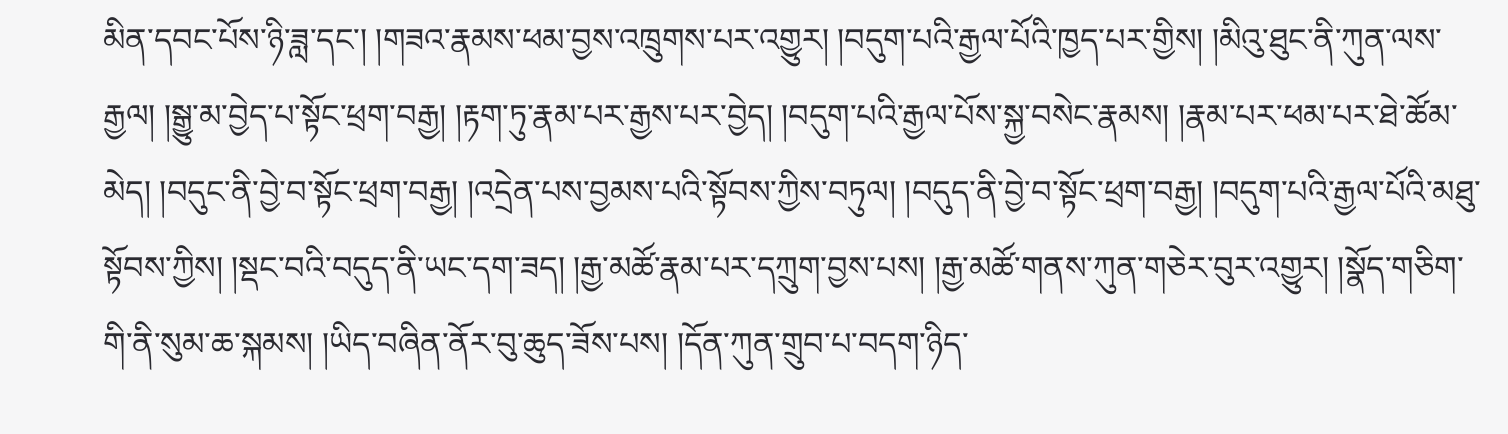མིན་དབང་པོས་ཉི་ཟླ་དང་། །གཟའ་རྣམས་ཕམ་བྱས་འཁྲུགས་པར་འགྱུར། །བདུག་པའི་རྒྱལ་པོའི་ཁྱད་པར་གྱིས། །མིའུ་ཐུང་ནི་ཀུན་ལས་རྒྱལ། །སྒྱུ་མ་བྱེད་པ་སྟོང་ཕྲག་བརྒྱ། །རྟག་ཏུ་རྣམ་པར་རྒྱས་པར་བྱེད། །བདུག་པའི་རྒྱལ་པོས་སྐྱ་བསེང་རྣམས། །རྣམ་པར་ཕམ་པར་ཐེ་ཚོམ་མེད། །བདུང་ནི་བྱེ་བ་སྟོང་ཕྲག་བརྒྱ། །འདྲེན་པས་བྱམས་པའི་སྟོབས་ཀྱིས་བཏུལ། །བདུད་ནི་བྱེ་བ་སྟོང་ཕྲག་བརྒྱ། །བདུག་པའི་རྒྱལ་པོའི་མཐུ་སྟོབས་ཀྱིས། །སྡང་བའི་བདུད་ནི་ཡང་དག་ཟད། །རྒྱ་མཚོ་རྣམ་པར་དཀྲུག་བྱས་པས། །རྒྱ་མཚོ་གནས་ཀུན་གཅེར་བུར་འགྱུར། །སྣོད་གཅིག་གི་ནི་སུམ་ཆ་སྐམས། །ཡིད་བཞིན་ནོར་བུ་ཆུད་ཟོས་པས། །དོན་ཀུན་གྲུབ་པ་བདག་ཉིད་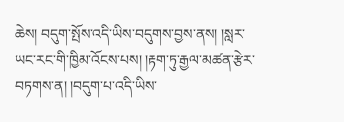ཆེས། བདུག་སྤོས་འདི་ཡིས་བདུགས་བྱས་ནས། །སླར་ཡང་རང་གི་ཁྱིམ་འོངས་པས། །རྟག་ཏུ་རྒྱལ་མཚན་རྩེར་བཏགས་ན། །བདུག་པ་འདི་ཡིས་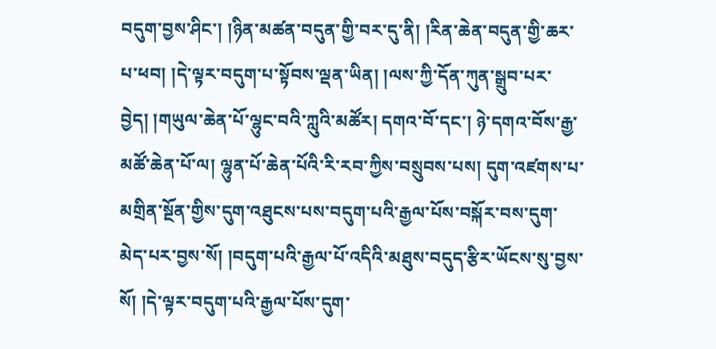བདུག་བྱས་ཤིང་། །ཉིན་མཚན་བདུན་གྱི་བར་དུ་ནི། །རིན་ཆེན་བདུན་གྱི་ཆར་པ་ཕབ། །དེ་ལྟར་བདུག་པ་སྟོབས་ལྡན་ཡིན། །ལས་ཀྱི་དོན་ཀུན་སྒྲུབ་པར་བྱེད། །གཡུལ་ཆེན་པོ་ལྷུང་བའི་ཀླུའི་མཚོར། དགའ་བོ་དང་། ཉེ་དགའ་བོས་རྒྱ་མཚོ་ཆེན་པོ་ལ། ལྷུན་པོ་ཆེན་པོའི་རི་རབ་ཀྱིས་བསྲུབས་པས། དུག་འཛགས་པ་མགྲིན་སྔོན་གྱིས་དུག་འཐུངས་པས་བདུག་པའི་རྒྱལ་པོས་བསྐོར་བས་དུག་མེད་པར་བྱས་སོ། །བདུག་པའི་རྒྱལ་པོ་འདིའི་མཐུས་བདུད་རྩིར་ཡོངས་སུ་བྱས་སོ། །དེ་ལྟར་བདུག་པའི་རྒྱལ་པོས་དུག་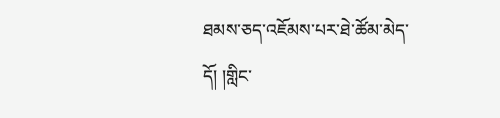ཐམས་ཅད་འཇོམས་པར་ཐེ་ཚོམ་མེད་དོ། །གླིང་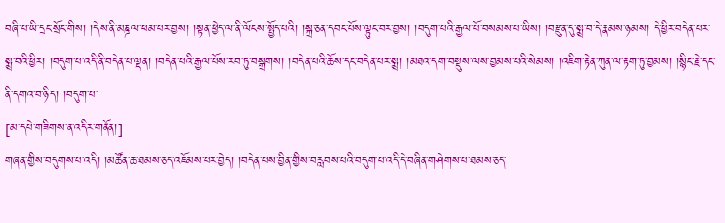བཞི་པ་ཡི་དྲང་སྲོང་གིས། །དེས་ནི་མཎྜལ་ཕམ་པར་བྱས། །སྟན་ཕྱེད་ལ་ནི་ལོངས་སྤྱོད་པའི། །སྐྲ་ཅན་དབང་པོས་ལྟུང་བར་བྱས། །བདུག་པའི་རྒྱལ་པོ་བསམས་པ་ཡིས། །བརྫུན་དུ་སྨྲ་བ་དེ་རྣམས་ཉམས། དེ་ཕྱིར་བདེན་པར་སྨྲ་བའི་ཕྱིར། །བདུག་པ་འདི་ནི་བདེན་པ་ལྡན། །བདེན་པའི་རྒྱལ་པོས་རབ་ཏུ་བསྒྲགས། །བདེན་པའི་ཆོས་དང་བདེན་པར་སྨྲ། །མཐའ་དག་བསྡུས་ལས་བྱམས་པའི་སེམས། །འཇིག་རྟེན་ཀུན་ལ་རྟག་ཏུ་བྱམས། །སྙིང་རྗེ་དང་ནི་དགའ་བ་ཉིད། །བདུག་པ་
[མ་དཔེ་གཟིགས་ན་འདིར་གནོན།]
གཞན་གྱིས་བདུགས་པ་འདི། །མཚོན་ཆ་ཐམས་ཅད་འཇོམས་པར་བྱེད། །བདེན་པས་བྱིན་གྱིས་བརླབས་པའི་བདུག་པ་འདི་དེ་བཞིན་གཤེགས་པ་ཐམས་ཅད་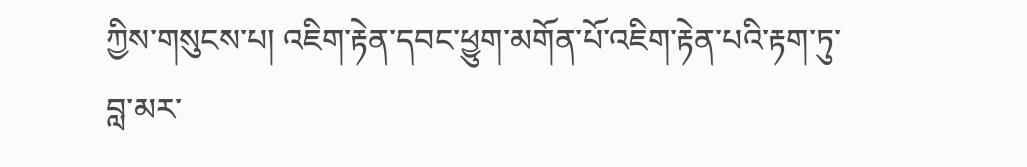ཀྱིས་གསུངས་པ། འཇིག་རྟེན་དབང་ཕྱུག་མགོན་པོ་འཇིག་རྟེན་པའི་རྟག་ཏུ་བླ་མར་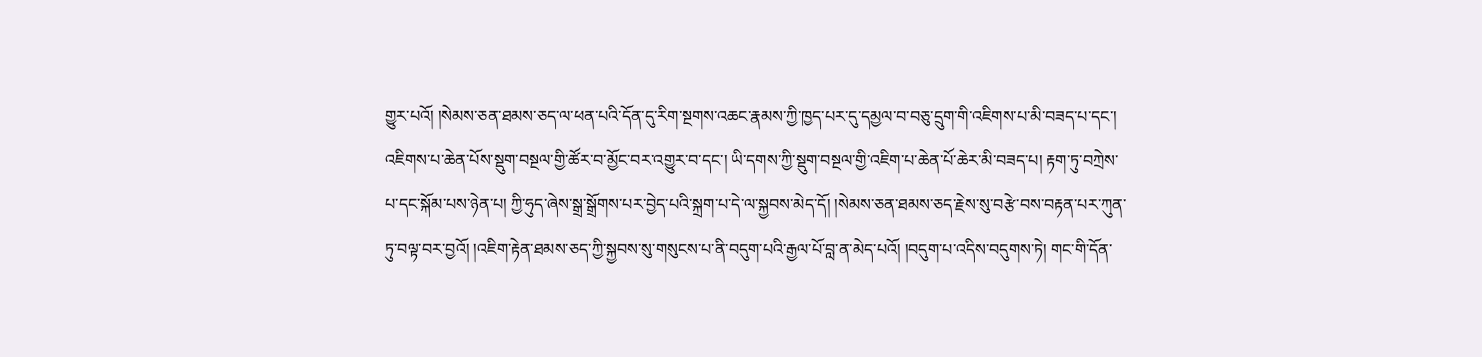གྱུར་པའོ། །སེམས་ཅན་ཐམས་ཅད་ལ་ཕན་པའི་དོན་དུ་རིག་སྔགས་འཆང་རྣམས་ཀྱི་ཁྱད་པར་དུ་དམྱལ་བ་བཅུ་དྲུག་གི་འཇིགས་པ་མི་བཟད་པ་དང་། འཇིགས་པ་ཆེན་པོས་སྡུག་བསྔལ་གྱི་ཚོར་བ་མྱོང་བར་འགྱུར་བ་དང་། ཡི་དགས་ཀྱི་སྡུག་བསྔལ་གྱི་འཇིག་པ་ཆེན་པོ་ཆེར་མི་བཟད་པ། རྟག་ཏུ་བཀྲེས་པ་དང་སྐོམ་པས་ཉེན་པ། ཀྱི་ཧུད་ཞེས་སྒྲ་སྒྲོགས་པར་བྱེད་པའི་སྐྲག་པ་དེ་ལ་སྐྱབས་མེད་དོ། །སེམས་ཅན་ཐམས་ཅད་རྗེས་སུ་བརྩེ་བས་བརྟན་པར་ཀུན་ཏུ་བལྟ་བར་བྱའོ། །འཇིག་རྟེན་ཐམས་ཅད་ཀྱི་སྐྱབས་སུ་གསུངས་པ་ནི་བདུག་པའི་རྒྱལ་པོ་བླ་ན་མེད་པའོ། །བདུག་པ་འདིས་བདུགས་ཏེ། གང་གི་དོན་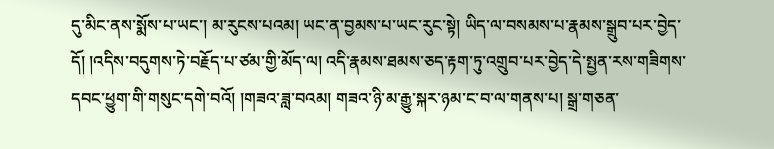དུ་མིང་ནས་སྨོས་པ་ཡང་། མ་རུངས་པའམ། ཡང་ན་བྱམས་པ་ཡང་རུང་སྟེ། ཡིད་ལ་བསམས་པ་རྣམས་སྒྲུབ་པར་བྱེད་དོ། །འདིས་བདུགས་ཏེ་བརྗོད་པ་ཙམ་གྱི་མོད་ལ། འདི་རྣམས་ཐམས་ཅད་རྟག་ཏུ་འགྲུབ་པར་བྱེད་དེ་སྤྱན་རས་གཟིགས་དབང་ཕྱུག་གི་གསུང་དགེ་བའོ། །གཟའ་ཟླ་བའམ། གཟའ་ཉི་མ་རྒྱུ་སྐར་ཉམ་ང་བ་ལ་གནས་པ། སྒྲ་གཅན་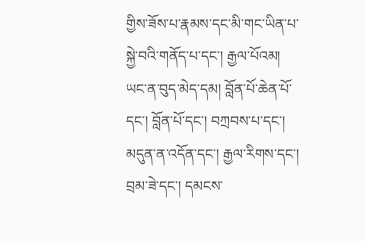གྱིས་ཟོས་པ་རྣམས་དང་མི་གང་ཡིན་པ་སྐྱེ་བའི་གནོད་པ་དང་། རྒྱལ་པོའམ། ཡང་ན་བུད་མེད་དམ། བློན་པོ་ཆེན་པོ་དང་། བློན་པོ་དང་། བཀྲབས་པ་དང་། མདུན་ན་འདོན་དང་། རྒྱལ་རིགས་དང་། བྲམ་ཟེ་དང་། དམངས་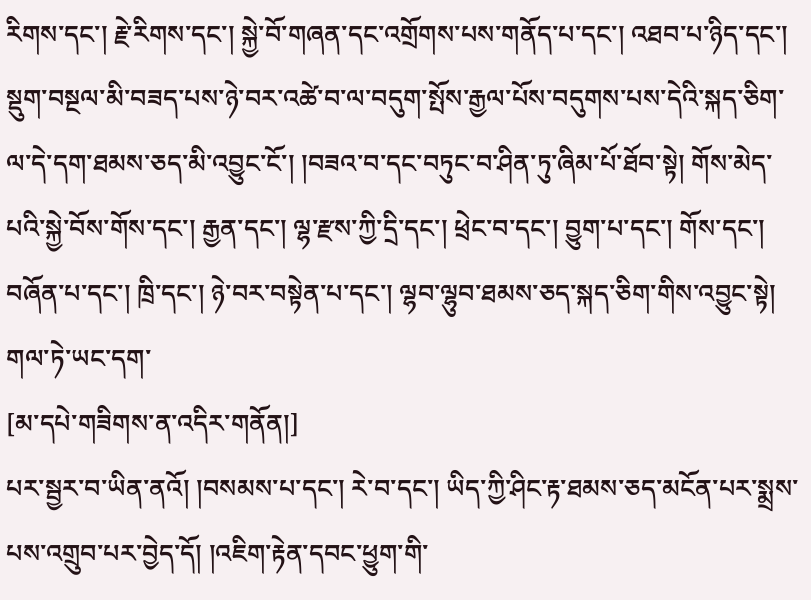རིགས་དང་། རྗེ་རིགས་དང་། སྐྱེ་བོ་གཞན་དང་འགྲོགས་པས་གནོད་པ་དང་། འཐབ་པ་ཉིད་དང་། སྡུག་བསྔལ་མི་བཟད་པས་ཉེ་བར་འཚེ་བ་ལ་བདུག་སྤོས་རྒྱལ་པོས་བདུགས་པས་དེའི་སྐད་ཅིག་ལ་དེ་དག་ཐམས་ཅད་མི་འབྱུང་ངོ་། །བཟའ་བ་དང་བཏུང་བ་ཤིན་ཏུ་ཞིམ་པོ་ཐོབ་སྟེ། གོས་མེད་པའི་སྐྱེ་བོས་གོས་དང་། རྒྱན་དང་། ལྷ་རྫས་ཀྱི་དྲི་དང་། ཕྲེང་བ་དང་། བྱུག་པ་དང་། གོས་དང་། བཞོན་པ་དང་། ཁྲི་དང་། ཉེ་བར་བསྟེན་པ་དང་། ལྷབ་ལྷུབ་ཐམས་ཅད་སྐད་ཅིག་གིས་འབྱུང་སྟེ། གལ་ཏེ་ཡང་དག་
[མ་དཔེ་གཟིགས་ན་འདིར་གནོན།]
པར་སྦྱར་བ་ཡིན་ནའོ། །བསམས་པ་དང་། རེ་བ་དང་། ཡིད་ཀྱི་ཤིང་རྟ་ཐམས་ཅད་མངོན་པར་སྨྲས་པས་འགྲུབ་པར་བྱེད་དོ། །འཇིག་རྟེན་དབང་ཕྱུག་གི་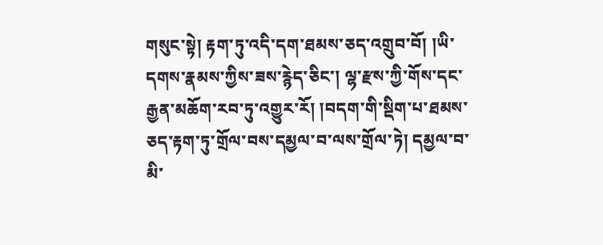གསུང་སྟེ། རྟག་ཏུ་འདི་དག་ཐམས་ཅད་འགྲུབ་བོ། །ཡི་དགས་རྣམས་ཀྱིས་ཟས་རྙེད་ཅིང་། ལྷ་རྫས་ཀྱི་གོས་དང་རྒྱན་མཆོག་རབ་ཏུ་འགྱུར་རོ། །བདག་གི་སྡིག་པ་ཐམས་ཅད་རྟག་ཏུ་གྲོལ་བས་དམྱལ་བ་ལས་གྲོལ་ཏེ། དམྱལ་བ་མི་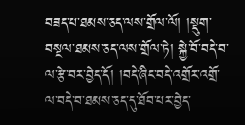བཟད་པ་ཐམས་ཅད་ལས་གྲོལ་ལོ། །སྡུག་བསྔལ་ཐམས་ཅད་ལས་གྲོལ་ཏེ། སྐྱེ་བོ་བདེ་བ་ལ་རྩེ་བར་བྱེད་དོ། །བདེ་ཞིང་བདེ་འགྲོར་འགྲོ་ལ་བདེ་བ་ཐམས་ཅད་དུ་ཐོབ་པར་བྱེད་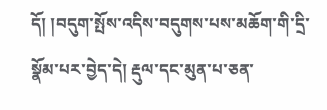དོ། །བདུག་སྤོས་འདིས་བདུགས་པས་མཆོག་གི་དྲི་སྣོམ་པར་བྱེད་དེ། རྡུལ་དང་མུན་པ་ཅན་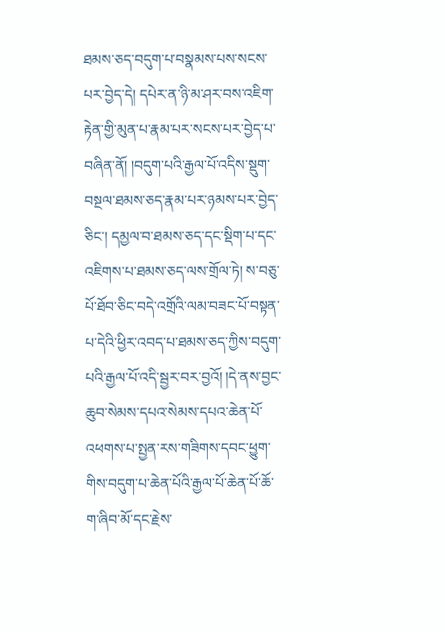ཐམས་ཅད་བདུག་པ་བསྣམས་པས་སངས་པར་བྱེད་དེ། དཔེར་ན་ཉི་མ་ཤར་བས་འཇིག་རྟེན་གྱི་མུན་པ་རྣམ་པར་སངས་པར་བྱེད་པ་བཞིན་ནོ། །བདུག་པའི་རྒྱལ་པོ་འདིས་སྡུག་བསྔལ་ཐམས་ཅད་རྣམ་པར་ཉམས་པར་བྱེད་ཅིང་། དམྱལ་བ་ཐམས་ཅད་དང་སྡིག་པ་དང་འཇིགས་པ་ཐམས་ཅད་ལས་གྲོལ་ཏེ། ས་བཅུ་པོ་ཐོབ་ཅིང་བདེ་འགྲོའི་ལམ་བཟང་པོ་བསྟན་པ་དེའི་ཕྱིར་འབད་པ་ཐམས་ཅད་ཀྱིས་བདུག་པའི་རྒྱལ་པོ་འདི་སྦྱར་བར་བྱའོ། །དེ་ནས་བྱང་ཆུབ་སེམས་དཔའ་སེམས་དཔའ་ཆེན་པོ་འཕགས་པ་སྤྱན་རས་གཟིགས་དབང་ཕྱུག་གིས་བདུག་པ་ཆེན་པོའི་རྒྱལ་པོ་ཆེན་པོ་ཆོ་ག་ཞིབ་མོ་དང་རྗེས་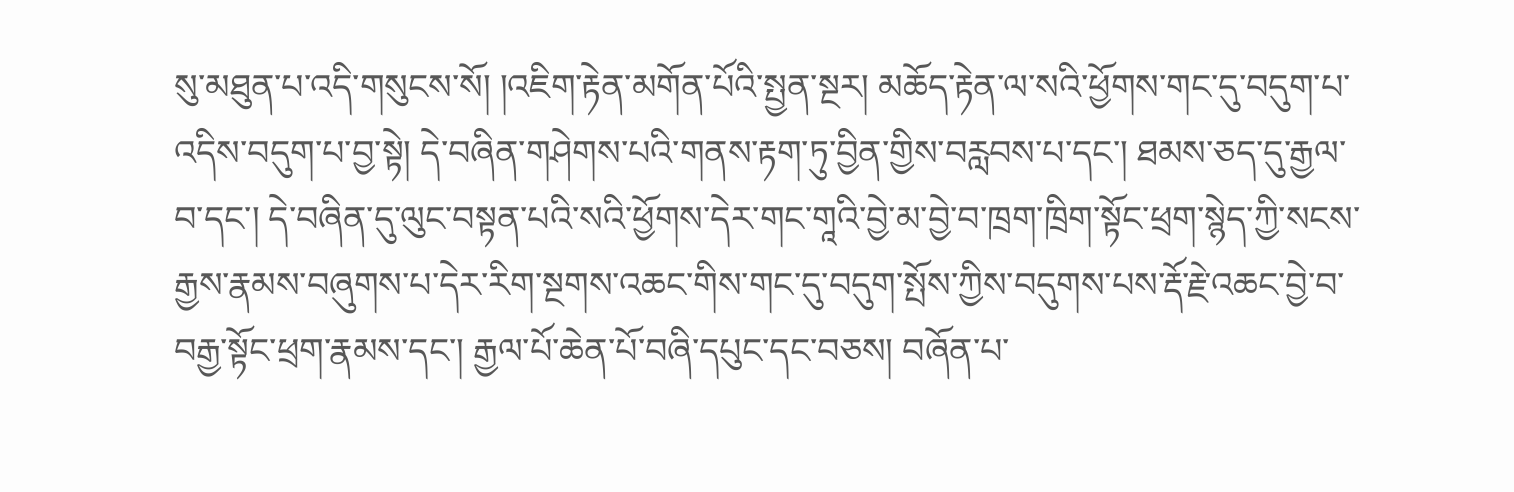སུ་མཐུན་པ་འདི་གསུངས་སོ། །འཇིག་རྟེན་མགོན་པོའི་སྤྱན་སྔར། མཆོད་རྟེན་ལ་སའི་ཕྱོགས་གང་དུ་བདུག་པ་འདིས་བདུག་པ་བྱ་སྟེ། དེ་བཞིན་གཤེགས་པའི་གནས་རྟག་ཏུ་བྱིན་གྱིས་བརླབས་པ་དང་། ཐམས་ཅད་དུ་རྒྱལ་བ་དང་། དེ་བཞིན་དུ་ལུང་བསྟན་པའི་སའི་ཕྱོགས་དེར་གང་གཱའི་བྱེ་མ་བྱེ་བ་ཁྲག་ཁྲིག་སྟོང་ཕྲག་སྙེད་ཀྱི་སངས་རྒྱས་རྣམས་བཞུགས་པ་དེར་རིག་སྔགས་འཆང་གིས་གང་དུ་བདུག་སྤོས་ཀྱིས་བདུགས་པས་རྡོ་རྗེ་འཆང་བྱེ་བ་བརྒྱ་སྟོང་ཕྲག་རྣམས་དང་། རྒྱལ་པོ་ཆེན་པོ་བཞི་དཔུང་དང་བཅས། བཞོན་པ་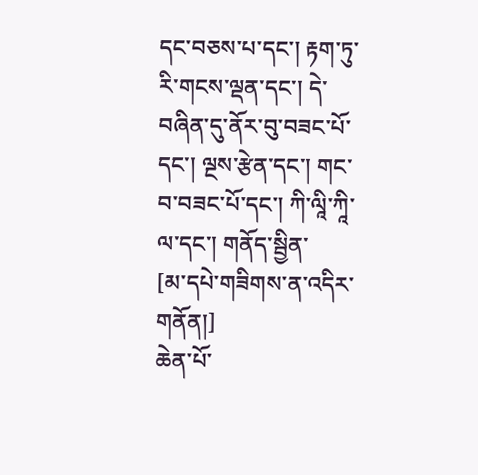དང་བཅས་པ་དང་། རྟག་ཏུ་རི་གངས་ལྡན་དང་། དེ་བཞིན་དུ་ནོར་བུ་བཟང་པོ་དང་། ལྔས་རྩེན་དང་། གང་བ་བཟང་པོ་དང་། ཀི་ལཱི་ཀཱི་ལ་དང་། གནོད་སྦྱིན་
[མ་དཔེ་གཟིགས་ན་འདིར་གནོན།]
ཆེན་པོ་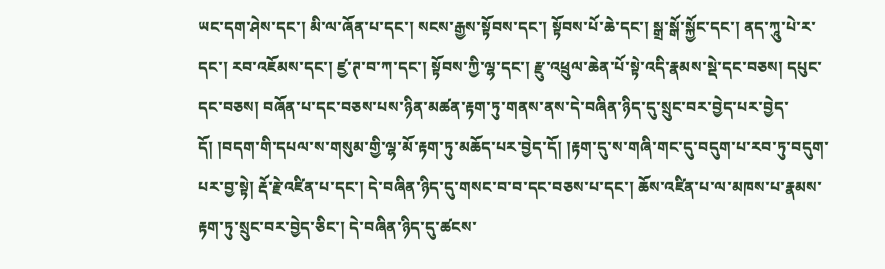ཡང་དག་ཤེས་དང་། མི་ལ་ཞོན་པ་དང་། སངས་རྒྱས་སྟོབས་དང་། སྟོབས་པོ་ཆེ་དང་། སྒྲ་སྒོ་སྐྱོང་དང་། ནད་ཀཱུ་པེ་ར་དང་། རབ་འཇོམས་དང་། ཛྱ་ཊ་བ་ཀ་དང་། སྟོབས་ཀྱི་ལྷ་དང་། རྫུ་འཕྲུལ་ཆེན་པོ་སྟེ་འདི་རྣམས་སྡེ་དང་བཅས། དཔུང་དང་བཅས། བཞོན་པ་དང་བཅས་པས་ཉིན་མཚན་རྟག་ཏུ་གནས་ནས་དེ་བཞིན་ཉིད་དུ་སྲུང་བར་བྱེད་པར་བྱེད་དོ། །བདག་གི་དཔལ་ས་གསུམ་གྱི་ལྷ་མོ་རྟག་ཏུ་མཆོད་པར་བྱེད་དོ། །རྟག་དུ་ས་གཞི་གང་དུ་བདུག་པ་རབ་ཏུ་བདུག་པར་བྱ་སྟེ། རྡོ་རྗེ་འཛིན་པ་དང་། དེ་བཞིན་ཉིད་དུ་གསང་བ་བ་དང་བཅས་པ་དང་། ཆོས་འཛིན་པ་ལ་མཁས་པ་རྣམས་རྟག་ཏུ་སྲུང་བར་བྱེད་ཅིང་། དེ་བཞིན་ཉིད་དུ་ཚངས་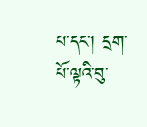པ་དང་། དྲག་པོ་ལྟའི་བུ་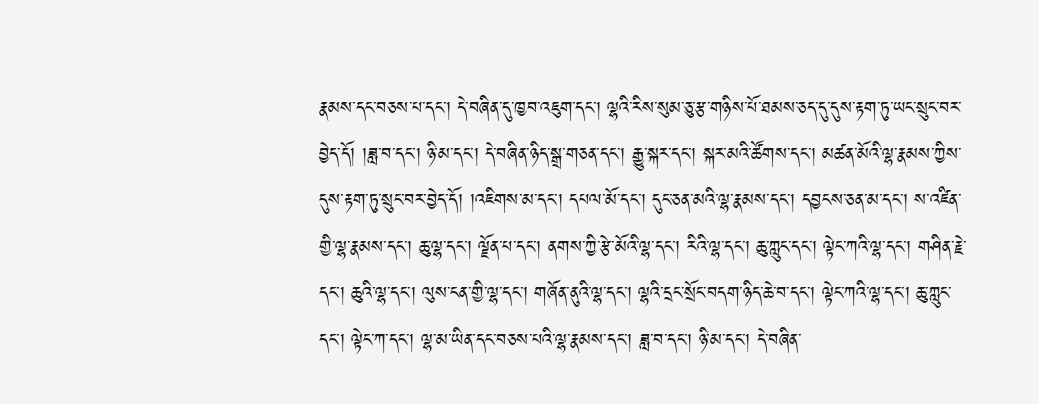རྣམས་དང་བཅས་པ་དང་། དེ་བཞིན་དུ་ཁྱབ་འཇུག་དང་། ལྷའི་རིས་སུམ་ཅུ་རྩ་གཉིས་པོ་ཐམས་ཅད་དུ་དུས་རྟག་ཏུ་ཡང་སྲུང་བར་བྱེད་དོ། །ཟླ་བ་དང་། ཉི་མ་དང་། དེ་བཞིན་ཉིད་སྒྲ་གཅན་དང་། རྒྱུ་སྐར་དང་། སྐར་མའི་ཚོགས་དང་། མཚན་མོའི་ལྷ་རྣམས་ཀྱིས་དུས་རྟག་ཏུ་སྲུང་བར་བྱེད་དོ། །འཇིགས་མ་དང་། དཔལ་མོ་དང་། དུང་ཅན་མའི་ལྷ་རྣམས་དང་། དབྱངས་ཅན་མ་དང་། ས་འཛིན་གྱི་ལྷ་རྣམས་དང་། ཆུ་ལྷ་དང་། ལྗོན་པ་དང་། ནགས་ཀྱི་རྩེ་མོའི་ལྷ་དང་། རིའི་ལྷ་དང་། ཆུ་ཀླུང་དང་། ལྟེང་ཀའི་ལྷ་དང་། གཤིན་རྗེ་དང་། ཆུའི་ལྷ་དང་། ལུས་ངན་གྱི་ལྷ་དང་། གཞོན་ནུའི་ལྷ་དང་། ལྷའི་དྲང་སྲོང་བདག་ཉིད་ཆེ་བ་དང་། ལྟེང་ཀའི་ལྷ་དང་། ཆུ་ཀླུང་དང་། ལྟེང་ཀ་དང་། ལྷ་མ་ཡིན་དང་བཅས་པའི་ལྷ་རྣམས་དང་། ཟླ་བ་དང་། ཉི་མ་དང་། དེ་བཞིན་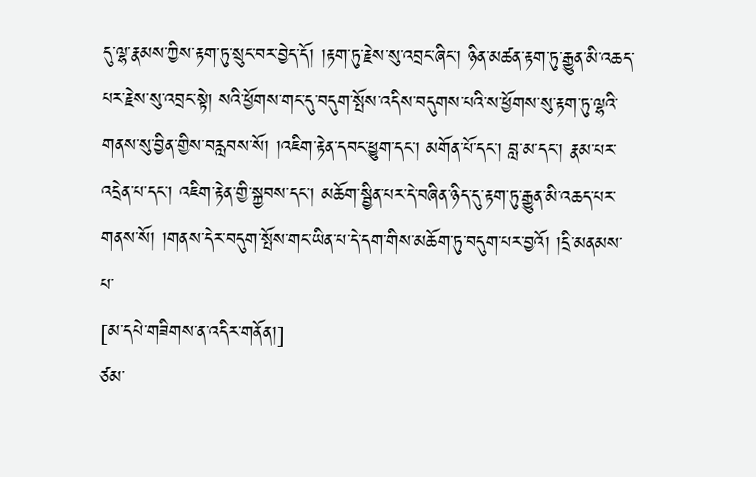དུ་ལྷ་རྣམས་ཀྱིས་རྟག་ཏུ་སྲུང་བར་བྱེད་དོ། །རྟག་ཏུ་རྗེས་སུ་འབྲང་ཞིང་། ཉིན་མཚན་རྟག་ཏུ་རྒྱུན་མི་འཆད་པར་རྗེས་སུ་འབྲང་སྟེ། སའི་ཕྱོགས་གང་དུ་བདུག་སྤོས་འདིས་བདུགས་པའི་ས་ཕྱོགས་སུ་རྟག་ཏུ་ལྷའི་གནས་སུ་བྱིན་གྱིས་བརླབས་སོ། །འཇིག་རྟེན་དབང་ཕྱུག་དང་། མགོན་པོ་དང་། བླ་མ་དང་། རྣམ་པར་འདྲེན་པ་དང་། འཇིག་རྟེན་གྱི་སྐྱབས་དང་། མཆོག་སྦྱིན་པར་དེ་བཞིན་ཉིད་དུ་རྟག་ཏུ་རྒྱུན་མི་འཆད་པར་གནས་སོ། །གནས་དེར་བདུག་སྤོས་གང་ཡིན་པ་དེ་དག་གིས་མཆོག་ཏུ་བདུག་པར་བྱའོ། །དྲི་མནམས་པ་
[མ་དཔེ་གཟིགས་ན་འདིར་གནོན།]
ཙམ་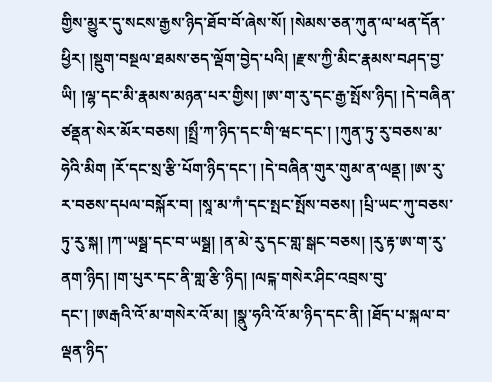གྱིས་མྱུར་དུ་སངས་རྒྱས་ཉིད་ཐོབ་བོ་ཞེས་སོ། །སེམས་ཅན་ཀུན་ལ་ཕན་དོན་ཕྱིར། །སྡུག་བསྔལ་ཐམས་ཅད་ལྡོག་བྱེད་པའི། །རྫས་ཀྱི་མིང་རྣམས་བཤད་བྱ་ཡི། །ལྷ་དང་མི་རྣམས་མཉན་པར་གྱིས། །ཨ་ག་རུ་དང་རྒྱ་སྤོས་ཉིད། །དེ་བཞིན་ཙནྡན་སེར་མོར་བཅས། །སྤྲྀ་ཀ་ཉིད་དང་གི་ཝང་དང་། །ཀུན་ཏུ་རུ་བཅས་མ་ཧེའི་མིག །རོ་དང་སྲ་རྩི་པོག་ཉིད་དང་། །དེ་བཞིན་གུར་གུམ་ན་ལནྡ། །ཨ་རུ་ར་བཅས་དཔལ་བསྐོར་བ། །སཱ་མ་ཀཾ་དང་སྤང་སྤོས་བཅས། །པྲི་ཡང་ཀུ་བཅས་ཏུ་རུ་སྐ། །ཀ་ཡསྠ་དང་བ་ཡསྠ། །ན་མེ་རུ་དང་གླ་སྒང་བཅས། །རུ་རྟ་ཨ་ག་རུ་ནག་ཉིད། །ག་པུར་དང་ནི་གླ་རྩི་ཉིད། །ལངྐ་གསེར་ཤིང་འབྲས་བུ་དང་། །ཨརྒའི་འོ་མ་གསེར་འོ་མ། །སྣུ་ཧའི་འོ་མ་ཉིད་དང་ནི། །ཐོད་པ་སྐལ་བ་ལྡན་ཉིད་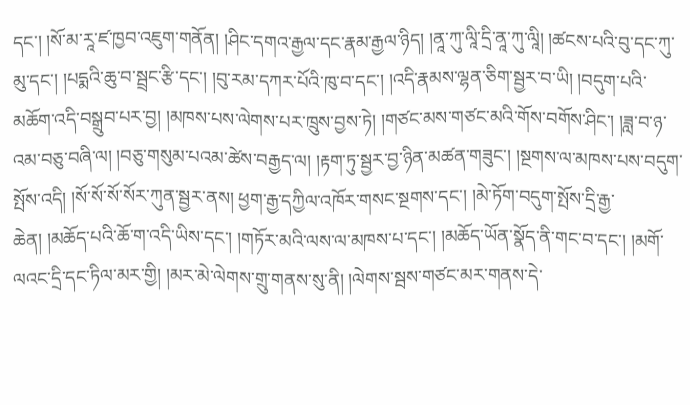དང་། །སོ་མ་རཱ་ཛ་ཁྱབ་འཇུག་གནོན། །ཤིང་དགའ་རྒྱལ་དང་རྣམ་རྒྱལ་ཉིད། །ནཱ་ཀུ་ལཱི་དྲི་ནཱ་ཀུ་ལཱི། །ཚངས་པའི་བུ་དང་ཀུ་མུ་དང་། །པདྨའི་ཆུ་བ་སྦྲང་རྩི་དང་། །བུ་རམ་དཀར་པོའི་ཁུ་བ་དང་། །འདི་རྣམས་ལྷན་ཅིག་སྦྱར་བ་ཡི། །བདུག་པའི་མཆོག་འདི་བསྒྲུབ་པར་བྱ། །མཁས་པས་ལེགས་པར་ཁྲུས་བྱས་ཏེ། །གཙང་མས་གཙང་མའི་གོས་བགོས་ཤིང་། །ཟླ་བ་ཉ་འམ་བཅུ་བཞི་ལ། །བཅུ་གསུམ་པའམ་ཚེས་བརྒྱད་ལ། །རྟག་ཏུ་སྦྱར་བྱ་ཉིན་མཚན་གཟུང་། །སྔགས་ལ་མཁས་པས་བདུག་སྤོས་འདི། །སོ་སོ་སོ་སོར་ཀུན་སྦྱར་ནས། ཕྱག་རྒྱ་དཀྱིལ་འཁོར་གསང་སྔགས་དང་། །མེ་ཏོག་བདུག་སྤོས་དྲི་རྒྱ་ཆེན། །མཆོད་པའི་ཆོ་ག་འདི་ཡིས་དང་། །གཏོར་མའི་ལས་ལ་མཁས་པ་དང་། །མཆོད་ཡོན་སྣོད་ནི་གང་བ་དང་། །མགོ་ལའང་དྲི་དང་ཏིལ་མར་གྱི། །མར་མེ་ལེགས་གྲུ་གནས་སུ་ནི། །ལེགས་སྦས་གཙང་མར་གནས་དེ་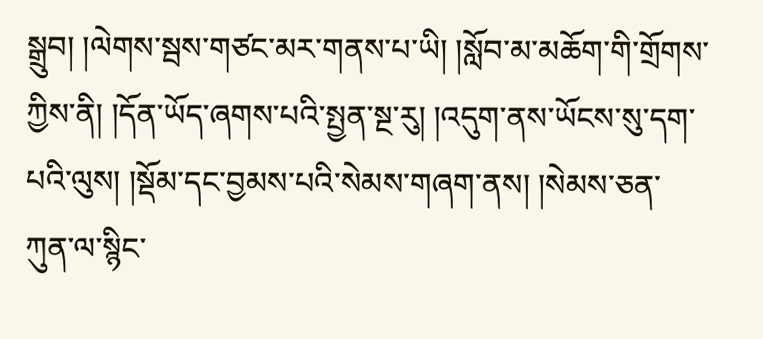སྒྲུབ། །ལེགས་སྦས་གཙང་མར་གནས་པ་ཡི། །སློབ་མ་མཆོག་གི་གྲོགས་ཀྱིས་ནི། །དོན་ཡོད་ཞགས་པའི་སྤྱན་སྔ་རུ། །འདུག་ནས་ཡོངས་སུ་དག་པའི་ལུས། །སྡོམ་དང་བྱམས་པའི་སེམས་གཞག་ནས། །སེམས་ཅན་ཀུན་ལ་སྙིང་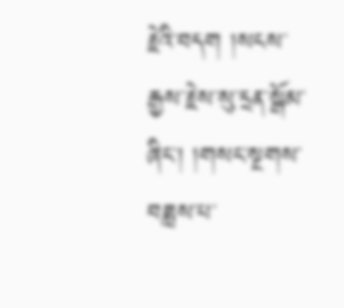རྗེའི་བདག །སངས་རྒྱས་རྗེས་སུ་དྲན་སྒོམ་ཞིང་། །གསང་སྔགས་བཟླས་པ་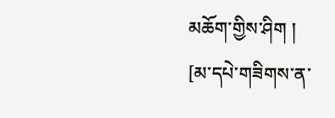མཆོག་གྱིས་ཤིག །
[མ་དཔེ་གཟིགས་ན་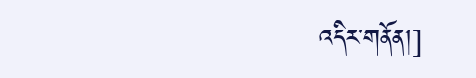འདིར་གནོན།]